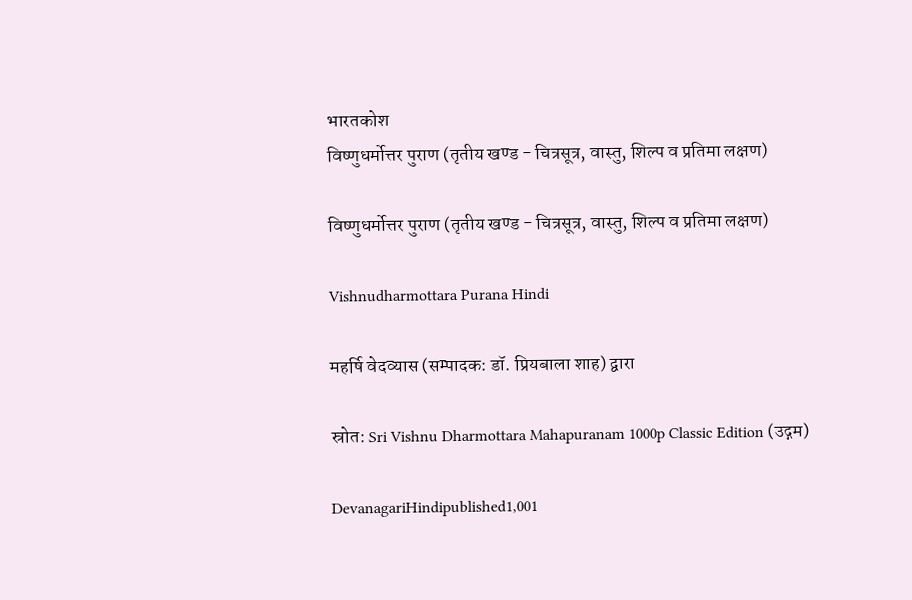भारतकोश
विष्णुधर्मोत्तर पुराण (तृतीय खण्ड - चित्रसूत्र, वास्तु, शिल्प व प्रतिमा लक्षण)

विष्णुधर्मोत्तर पुराण (तृतीय खण्ड - चित्रसूत्र, वास्तु, शिल्प व प्रतिमा लक्षण)

Vishnudharmottara Purana Hindi

महर्षि वेदव्यास (सम्पादक: डॉ. प्रियबाला शाह) द्वारा

स्रोत: Sri Vishnu Dharmottara Mahapuranam 1000p Classic Edition (उद्गम)

DevanagariHindipublished1,001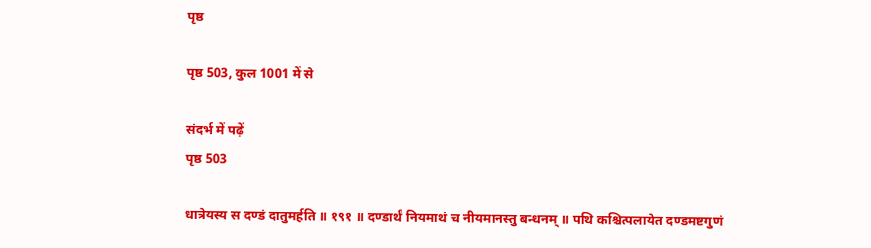पृष्ठ

पृष्ठ 503, कुल 1001 में से

संदर्भ में पढ़ें
पृष्ठ 503

धात्रेयस्य स दण्डं दातुमर्हति ॥ १९१ ॥ दण्डार्थं नियमाथं च नीयमानस्तु बन्धनम् ॥ पथि कश्चित्पलायेत दण्डमष्टगुणं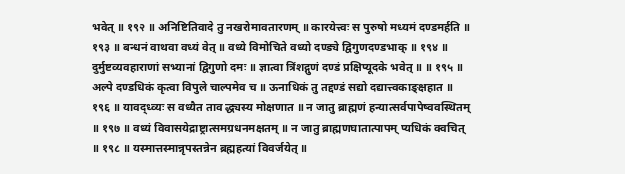भवेत् ॥ १९२ ॥ अनिष्टितिवादे तु नखरोमावतारणम् ॥ कारयेत्त्वः स पुरुषो मध्यमं दण्डमर्हति ॥ १९३ ॥ बन्धनं वाथवा वध्यं वेत् ॥ वध्ये विमोचिते वध्यो दण्ड्ये द्विगुणदण्डभाक् ॥ १९४ ॥ दुर्मुष्टव्यवहाराणां सभ्यानां द्विगुणो दमः ॥ ज्ञात्वा त्रिंशद्गुणं दण्डं प्रक्षिप्यूदके भवेत् ॥ ॥ १९५ ॥ अल्पे दण्डधिकं कृत्वा विपुले चाल्पमेव च ॥ ऊनाधिकं तु तद्दण्डं सद्यो दद्यात्त्वकाङ्क्षहात ॥ १९६ ॥ यावद्ध्व्यः स वध्यैत ताव द्ध्यस्य मोक्षणात ॥ न जातु ब्राह्मणं हन्यात्सर्वपापेष्ववस्थितम् ॥ १९७ ॥ वध्यं विवासयेद्राष्ट्रात्समग्रधनमक्षतम् ॥ न जातु ब्राह्मणघातात्पापम् प्यधिकं क्वचित् ॥ १९८ ॥ यस्मात्तस्मान्नृपस्तन्नेन ब्रह्महत्यां विवर्जयेत् ॥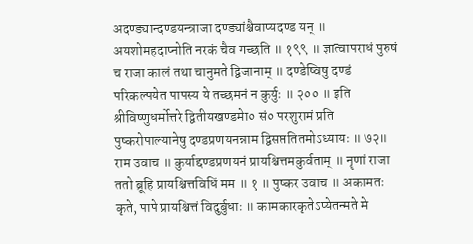अदण्ड्यान्दण्डयन्न्राजा दण्ड्यांश्चैवाप्यदण्ड यन् ॥ अयशोमहदाप्नोति नरकं चैव गच्छति ॥ १९९ ॥ ज्ञात्वापराधं पुरुषं च राजा कालं तथा चानुमते द्विजानाम् ॥ दण्डेष्विषु दण्डं परिकल्पयेत पापस्य ये तच्छमनं न कुर्युः ॥ २०० ॥ इति श्रीविष्णुधर्मोत्तरे द्वितीयखण्डमेा० सं० परशुरामं प्रति पुष्करोपाल्यानेषु दण्डप्रणयनन्नाम द्विसप्ततितमोऽध्यायः ॥ ७२॥ राम उवाच ॥ कुर्याद्दण्डप्रणयनं प्रायश्चित्तमकुर्वताम् ॥ नॄणां राजा ततो ब्रूहि प्रायश्चित्तविधिं मम ॥ १ ॥ पुष्कर उवाच ॥ अकामतः कृते, पापे प्रायश्चित्तं विदुर्बुधाः ॥ कामकारकृतेऽप्येतन्मते मे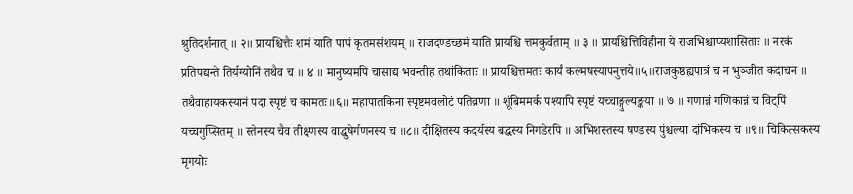श्रुतिदर्शनात् ॥ २॥ प्रायश्चित्तैः शमं याति पापं कृतमसंशयम् ॥ राजदण्डच्छमं याति प्रायश्चि त्तमकुर्वताम् ॥ ३ ॥ प्रायश्चित्तिविहीना ये राजभिश्चाप्यशासिताः ॥ नरकं प्रतिपद्यन्ते तिर्यग्योनिं तथैव च ॥ ४ ॥ मानुष्यमपि चासाद्य भवन्तीह तथांकिताः ॥ प्रायश्चित्तमतः कार्यं कल्मषस्यापनुत्तये॥५॥राजकुष्ठह्यपात्रं च न भुञ्जीत कदाचन ॥ तथैवाहायकस्यानं पदा स्पृष्टं च कामतः॥६॥ महापातकिना स्पृष्टमवलोटं पतिव्रणा ॥ शूंबिममर्क पश्यापि स्पृष्टं यच्चाङ्गुल्यङ्कया ॥ ७ ॥ गणान्नं गणिकान्नं च विट्पिं यच्चगुप्सितम् ॥ स्तेनस्य चैव तीक्ष्णस्य वाद्धुषेर्गणनस्य च ॥८॥ दीक्षितस्य कदर्यस्य बद्धस्य निगडेरपि ॥ अभिशस्तस्य षण्डस्य पुंश्चल्या दांभिकस्य च ॥९॥ चिकित्सकस्य मृगयोः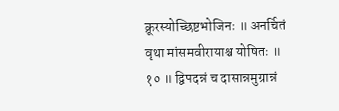क्रूरस्योच्छिष्टभोजिनः ॥ अनर्चितं वृथा मांसमवीरायाश्च योषितः ॥ १० ॥ द्विपदन्नं च दासान्नमुग्रान्नं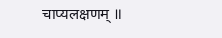चाप्यलक्षणम् ॥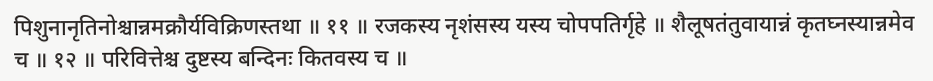पिशुनानृतिनोश्चान्नमक्रौर्यविक्रिणस्तथा ॥ ११ ॥ रजकस्य नृशंसस्य यस्य चोपपतिर्गृहे ॥ शैलूषतंतुवायान्नं कृतघ्नस्यान्नमेव च ॥ १२ ॥ परिवित्तेश्च दुष्टस्य बन्दिनः कितवस्य च ॥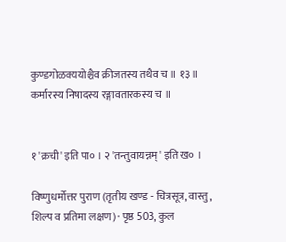कुण्डगोळक्ययोश्चैव क्रीजतस्य तथैव च ॥ १३ ॥ कर्मारस्य निषादस्य रङ्गावतारकस्य च ॥


१ 'क्रची' इति पा० । २ 'तन्तुवायन्नम्' इति ख० ।

विष्णुधर्मोत्तर पुराण (तृतीय खण्ड - चित्रसूत्र, वास्तु, शिल्प व प्रतिमा लक्षण) · पृष्ठ 503, कुल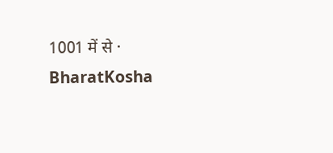1001 में से · BharatKosha